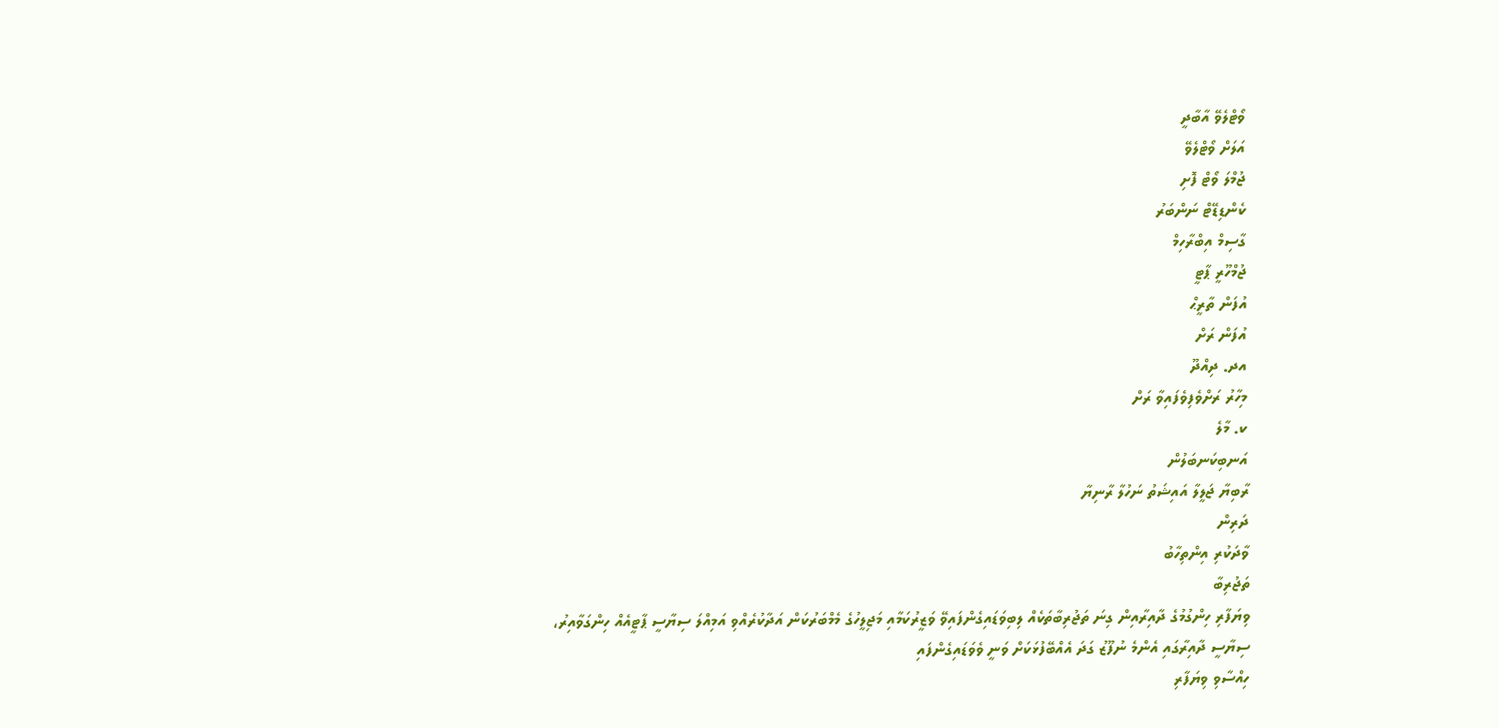ވޯޓްލެވޭ އާބާދީ
އަލަށް ވޯޓްލެވޭ
ޖުމްލަ ވޯޓް ފޮށި
ކެންޑިޑޭޓް ނަންބަރު
ގާސިމް އިބްރާހިމް
ޖުމްހޫރީ ޕާޓީ
އުފަން ތާރީޙް
އުފަން ރަށް
އދ. ދިއްދޫ
މިހާރު ރަށްވެފިވެފައިވާ ރަށް
ކ. މާލެ
އަނބިކަނބަލުން
ރާބިޔާ ޖަލީލާ އައިޝަތު ނަހުލާ ރާނިޔާ
ދަރިން
ވާދަކުރި އިންތިހާބު
ތަޖުރިބާ
ވިޔަފާރި ހިންގުމުގެ ދާއިރާއިން ގިނަ ތަޖުރިބާތަކެއް ލިބިވަޑައިގެންފައިވޭ ވަޒީރުކަމާއި މަޖިލީހުގެ މެމްބަރުކަން އަދާކުރެއްވި އަމިއްލަ ސިޔާސީ ޕާޓީއެއް ހިންގަވާއިރު، ސިޔާސީ ދާއިރާގައި އެންމެ ނުފޫޒު ގަދަ އެއްބޭފުޅަކަށް ވަނީ ވެވަޑައިގެންފައި
ހިއްސާވި ވިޔަފާރި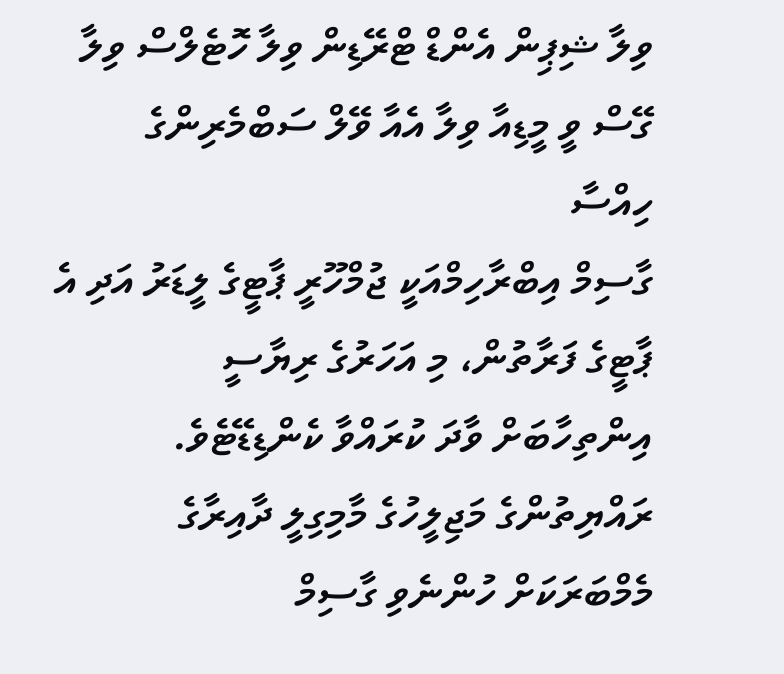ވިލާ ޝިޕިން އެންޑް ޓްރޭޑިން ވިލާ ހޮޓެލްސް ވިލާ ގޭސް ވީ މީޑިއާ ވިލާ އެއާ ވޭލް ސަބްމެރިންގެ ހިއްސާ
ގާސިމް އިބްރާހިމްއަކީ ޖުމްހޫރީ ޕާޓީގެ ލީޑަރު އަދި އެ ޕާޓީގެ ފަރާތުން، މި އަހަރުގެ ރިޔާސީ އިންތިހާބަށް ވާދަ ކުރައްވާ ކެންޑިޑޭޓެވެ. ރައްޔިތުންގެ މަޖިލީހުގެ މާމިގިލީ ދާއިރާގެ މެމްބަރަކަށް ހުންނެވި ގާސިމް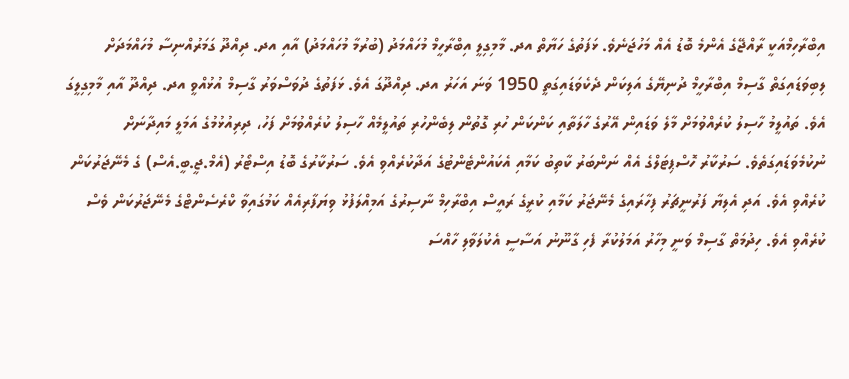އިބްރާހިމްއަކީ ރާއްޖޭގެ އެންމެ ބޮޑު އެއް މަހުޖަނެވެ. ޅަފަތުގެ ހަޔާތް އދ. މާމިގިލީ އިބްރާހީމް މުހައްމަދު (ބުރުމާ މުހައްމަދު) އާއި އދ. ދިއްދޫ ގަމަރުއްނިސާ މުހައްމަދަށް ލިބިވަޑައިގަތް ގާސިމް އިބްރާހީމް ދުނިޔޭގެ އަލިކަން ދެކެވަޑައިގަތީ 1950 ވަނަ އަހަރު އދ. ދިއްދޫގަ އެވެ. ޅަފަތުގެ ދުވަސްވަރު ގާސިމް އުޅުއްވީ އދ. ދިއްދޫ އާއި މާމިގިލީގަ އެވެ. ތައުލީމު ހާސިލު ކުރެއްވުމަށް މާލެ ވަޑައިން އޭރުގެ ހާލަތާއި ކަންކަން ހުރި ގޮތުން ލިބެންހުރި ތައުލީމެއް ހާސިލު ކުރެއްވުމަށް ފަހު، ދިރިއުޅުމުގެ އަމަލީ މައިދާނަށް ނުކުމެވަޑައިގަތެވެ. ސަރުކާރު ހޮސްޕިޓަލްގެ އެއް ނަންބަރު ކާތިބު ކަމާއި އެކައުންޓެންޓުގެ އަދާކުރެއްވި އެވެ. ސަރުކާރުގެ ބޮޑު އިސްޓޯރު (އެމް.ޖީ.ބީ.އެސް) ގެ މެނޭޖަރުކަން ކުރެއްވި އެވެ. އަދި އެލިޔާ ފަރުނީޗަރު ފިހާރައިގެ މެނޭޖަރު ކަމާއި ކުރީގެ ރައީސް އިބްރާހިމް ނާސިރުގެ އަމިއްލަފުޅު ވިޔަފާރިއެއް ކަމުގައިވާ ކްރެސެންޓްގެ މެނޭޖަރުކަން ވެސް ކުރެއްވި އެވެ. ހިދުމަތް ގާސިމް ވަނީ މިހާރު އަމަލުކުރާ ފެހި ގާނޫނު އަސާސީ އެކުލަވާލި ހާއްސަ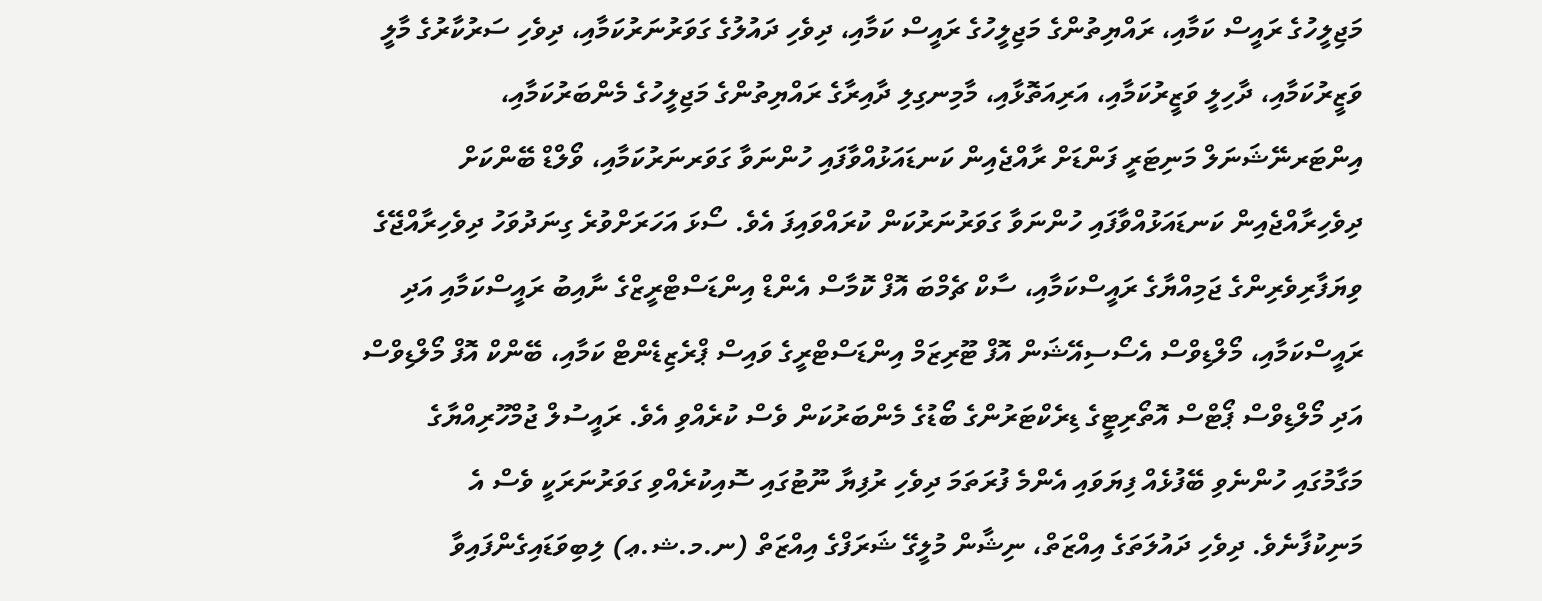މަޖިލީހުގެ ރައީސް ކަމާއި، ރައްޔިތުންގެ މަޖިލީހުގެ ރައީސް ކަމާއި، ދިވެހި ދައުލުގެ ގަވަރުނަރުކަމާއި، ދިވެހި ސަރުކާރުގެ މާލީ ވަޒީރުކަމާއި، ދާހިލީ ވަޒީރުކަމާއި، އަރިއަތޮޅާއި، މާމިނގިލި ދާއިރާގެ ރައްޔިތުންގެ މަޖިލީހުގެ މެންބަރުކަމާއި، އިންޓަރނޭޝަނަލް މަނިޓަރީ ފަންޑަށް ރާއްޖެއިން ކަނޑައަޅުއްވާފައި ހުންނަވާ ގަވަރނަރުކަމާއި، ވޯލްޑް ބޭންކަށް ދިވެހިރާއްޖެއިން ކަނޑައަޅުއްވާފައި ހުންނަވާ ގަވަރުނަރުކަން ކުރައްވައިފަ އެވެ. ސޯޅަ އަހަރަށްވުރެ ގިނަދުވަހު ދިވެހިރާއްޖޭގެ ވިޔަފާރިވެރިންގެ ޖަމިއްޔާގެ ރައީސްކަމާއި، ސާކް ޗެމްބަ އޮފް ކޮމާސް އެންޑް އިންޑަސްޓްރީޒްގެ ނާއިބު ރައީސްކަމާއި އަދި ރައީސްކަމާއި، މޯލްޑިވްސް އެސޯސިއޭޝަން އޮފް ޓޫރިޒަމް އިންޑަސްޓްރީގެ ވައިސް ޕްރެޒިޑެންޓް ކަމާއި، ބޭންކް އޮފް މޯލްޑިވްސް އަދި މޯލްޑިވްސް ޕޯޓްސް އޮތޯރިޓީގެ ޑިރެކްޓަރުންގެ ބޯޑުގެ މެންބަރުކަން ވެސް ކުރެއްވި އެވެ. ރައީސުލް ޖުމްހޫރިއްޔާގެ މަގާމުގައި ހުންނެވި ބޭފުޅެއް ފިޔަވައި އެންމެ ފުރަތަމަ ދިވެހި ރުފިޔާ ނޫޓުގައި ސޮއިކުރެއްވި ގަވަރުނަރަކީ ވެސް އެ މަނިކުފާނެވެ. ދިވެހި ދައުލަތަގެ އިއްޒަތް، ނިޝާން މުލީގޭ ޝަރަފްގެ އިއްޒަތް (ނ.މ.ޝ.ޢ) ލިބިވަޑައިގެންފައިވާ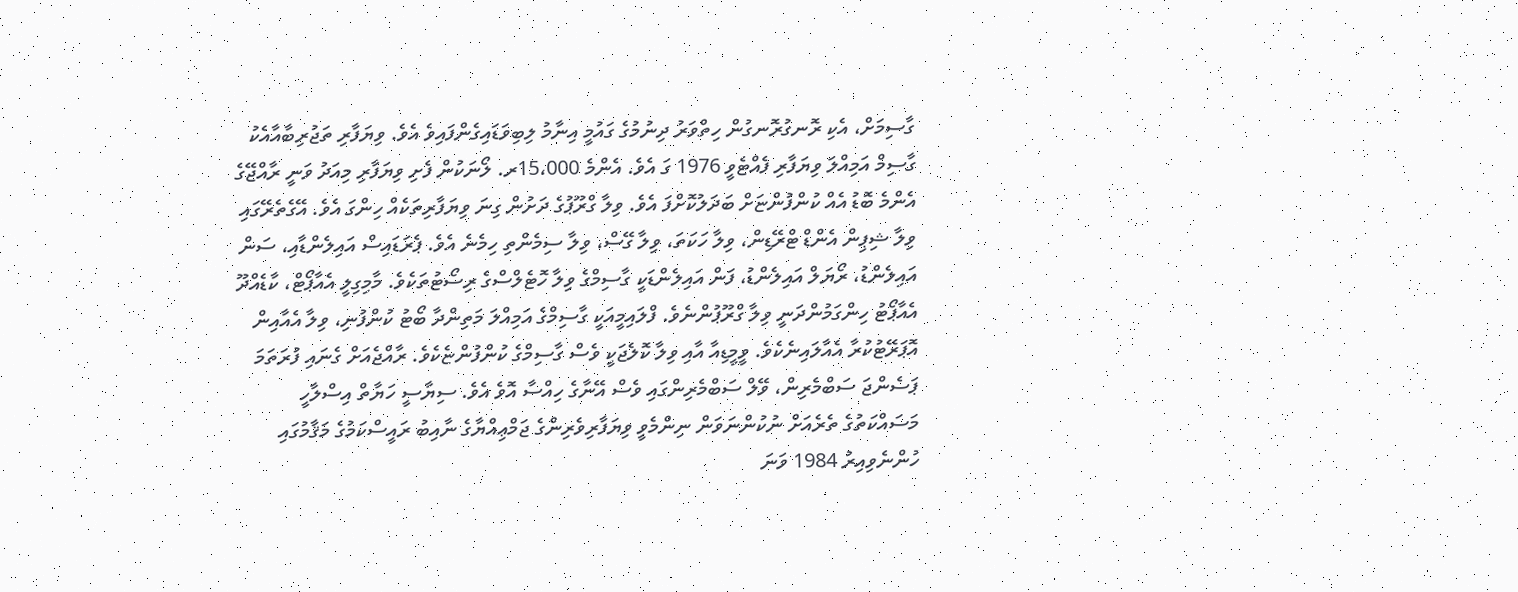ގާސިމަށް، އެކި ރޮނގުރޮނގުން ހިތްވަރު ދިނުމުގެ ގައުމީ އިނާމު ލިބިވަޑައިގެންފައިވެ އެވެ. ވިޔަފާރި ތަޖުރިބާއާއެކު ގާސިމް އަމިއްލަ ވިޔަފާރި ފެއްޓެވީ 1976 ގަ އެވެ. އެންމެ 15،000ރ. ލޯނަކުން ފެށި ވިޔަފާރި މިއަދު ވަނީ ރާއްޖޭގެ އެންމެ ބޮޑު އެއް ކުންފުންޏަށް ބަދަލުކޮށްފަ އެވެ. ވިލާ ގްރޫޕުގެ ދަށުން ގިނަ ވިޔަފާރިތަކެއް ހިންގަ އެވެ. އޭގެތެރޭގައި ވިލާ ޝިޕިން އެންޑް ޓްރޭޑިން، ވިލާ ހަކަތަ، ވިލާ ގޭސް، ވިލާ ސިމެންތި ހިމެނެ އެވެ. ޕެރަޑައިސް އައިލެންޑާއި، ސަން އައިލެންޑު، ރޯޔަލް އައިލެންޑު، ފަން އައިލެންޑަކީ ގާސިމްގެ ވިލާ ހޮޓެލްސްގެ ރިސޯޓުތަކެވެ. މާމިގިލީ އެއާޕޯޓް، ކާޑެއްދޫ އެއާޕޯޓު ހިންގަމުންދަނީ ވިލާ ގްރޫޕުންނެވެ. ފްލައިމީއަކީ ގާސިމްގެ އަމިއްލަ މަތިންދާ ބޯޓު ކުންފުނި، ވިލާ އެއާއިން އޮޕަރޭޓުކުރާ އެއާލައިނެކެވެ. ވީމީޑިއާ އާއި ވިލާ ކޮލެޖަކީ ވެސް ގާސިމްގެ ކުންފުންޏެކެވެ. ރާއްޖެއަށް ގެނައި ފުރަތަމަ ޕަސެންޖަ ސަބްމެރިން، ވޭލް ސަބްމެރިންގައި ވެސް އޭނާގެ ހިއްސާ އޮވެ އެވެ. ސިޔާސީ ހަޔާތް އިސްލާހީ މަސައްކަތުގެ ތެރެއަށް ނުކުންނަވަން ނިންމެވީ ވިޔަފާރިވެރިންގެ ޖަމްޢިއްޔާގެ ނާއިބު ރައީސްކަމުގެ މަޤާމުގައި ހުންނެވިއިރު 1984 ވަނަ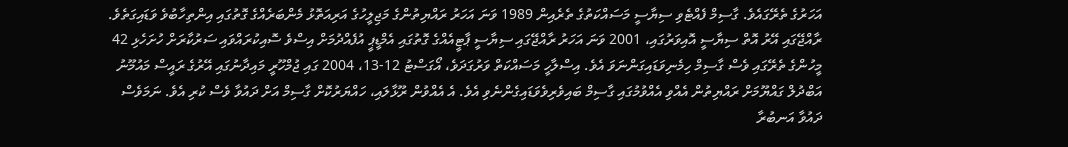އަހަރުގެ ތެރޭގައެވެ. ގާސިމް ފެއްޓެވި ސިޔާސީ މަސައްކަތުގެ ތެރެއިން 1989 ވަނަ އަހަރު ރައްޔިތުންގެ މަޖިލީހުގެ އަރިއަތޮޅު މެންބަރެއްގެ ގޮތުގައި އިންތިހާބުވެ ވަޑައިގަތެވެ. ރާއްޖޭގައި އޭރު އޮތް ސިޔާސީ އޮއިވަރުގައި، 2001 ވަނަ އަހަރު ރާއްޖޭގައި ސިޔާސީ ޕާޓީއެއްގެ ގޮތުގައި އެމްޑީޕީ އުފެއްދުމަށް އިސްވެ ސޮއިކުރައްވައި ސަރުކާރަށް ހުށަހެޅި 42 މީހުންގެ ތެރޭގައި ވެސް ގާސިމް ހިމެނިވަޑައިގަންނަވަ އެވެ. އިސްލާހީ މަސައްކަތް ވަރުގަދަވެ، އޯގަސްޓު 12-13، 2004 ގައި ޖުމްހޫރީ މައިދާނުގައި އޭރުގެ ރައީސް މައުމޫނު އަބްދުލް ގައްޔޫމަށް ރައްޔިތުން އެއްވި އެއްވުމުގައި ގާސިމް ބައިވެރިވެވަޑައިގެންނެވި އެވެ. އެ އެއްވުން ރޫޅާލައި، ހައްޔަރުކޮށް ގާސިމް އަށް ދައުވާ ވެސް ކުރި އެވެ. ނަމަވެސް ދައުވާ އަނބުރާ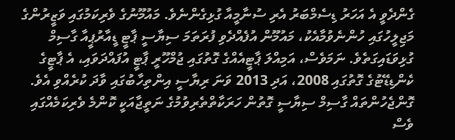ގެންދެވީ އެ އަހަރު ޑިސެމްބަރު އެރި ސުނާމީއާ ގުޅިގެންނެވެ. މައުމޫނުގެ ވެރިކަމުގައި ވަޒީރުންގެ މަޖިލީހުގައި ހުންނެވުމާއެކު، މައުމޫން އުފެއްދެވި ފުރަތަމަ ސިޔާސީ ޕާޓީ ޑީއާރުޕީއާ ގާސިމް ގުޅިވަޑައިގަތެވެ. ނަމަވެސް، އަމިއްލަ ޕާޓީއެއްގެ ގޮތުގައި ޖުމްހޫރީ ޕާޓީ އުފައްދަވައި، އެ ޕާޓީގެ ކެންޑިޑޭޓުގެ ގޮތުގައި 2008، އަދި 2013 ވަނަ ރިޔާސީ އިންތިހާބުގައި ވާދަ ކުރެއްވި އެވެ. ގޮންޖެހުންތައް ގާސިމް ސިޔާސީ ގޮތުން ހަރަކާތްތެރިވުމުގެ ނަތީޖާއަކީ ކޮންމެ ވެރިކަމެއްގައި ވެސް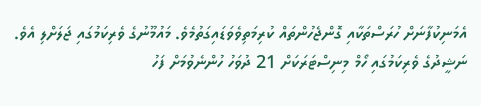އެމަނިކުފާނަށް ހުރަސްތަކާއި ގޮންޖެހުންތައް ކުރިމަތިވެވަޑައިގަތުމެވެ. މައުމޫނުގެ ވެރިކަމުގައި ޖަލަށްލި އެވެ. ނަޝީދުގެ ވެރިކަމުގައި ހޯމް މިނިސްޓަރަކަށް 21 ދުވަހު ހުންނެވުމަށް ފަހު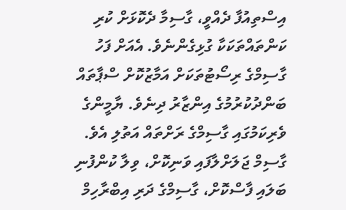އިސްތިއުފާ ދެއްވީ، ގާސިމާ ދެކޮޅަށް ކުރި ކަންތައްތަކަކާ ގުޅިގެންނެވެ. އެއަށް ފަހު ގާސިމްގެ ރިސޯޓުތަކަށް އަމާޒުކޮށް ސްޕާތައް ބަންދުކުރުމުގެ އިންޒާރު ދިނެވެ. ޔާމީންގެ ވެރިކަމުގައި ގާސިމްގެ ރަށްތައް އަތުލި އެވެ. ގާސިމް ޖަލަށްލާފައި ވަނިކޮށް، ވިލާ ކުންފުނި ބަލައި ފާސްކޮށް، ގާސިމްގެ ދަރި އިބްރާހިމް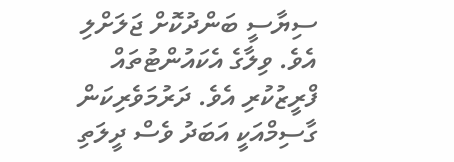ސިޔާސީ ބަންދުކޮށް ޖަލަށްލި އެވެ. ވިލާގެ އެކައުންޓުތައް ފްރީޒުކުރި އެވެ. ދަރުމަވެރިކަން ގާސިމްއަކީ އަބަދު ވެސް ދީލަތި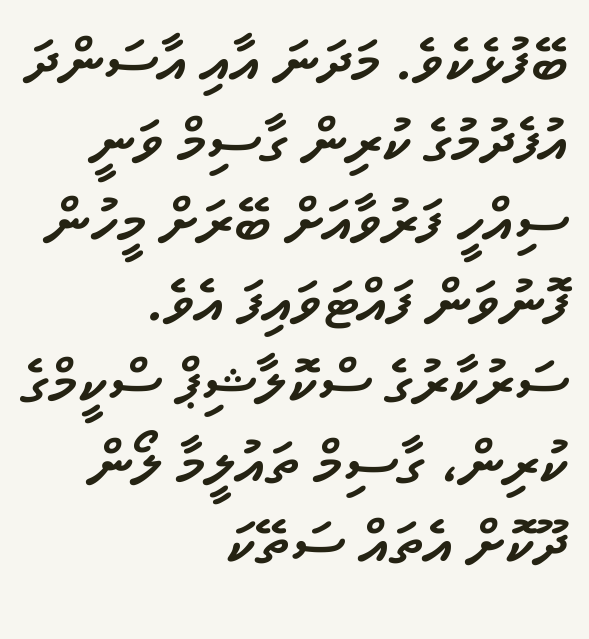ބޭފުޅެކެވެ. މަދަނަ އާއި އާސަންދަ އުފެދުމުގެ ކުރިން ގާސިމް ވަނީ ސިއްހީ ފަރުވާއަށް ބޭރަށް މީހުން ފޮނުވަން ފައްޓަވައިފަ އެވެ. ސަރުކާރުގެ ސްކޮލާޝިޕް ސްކީމްގެ ކުރިން، ގާސިމް ތައުލީމާ ލޯން ދޫކޮށް އެތައް ސަތޭކަ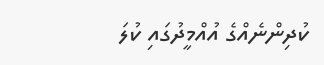ކުދިންނެއްގެ އުއްމީދުގައި ކުލަ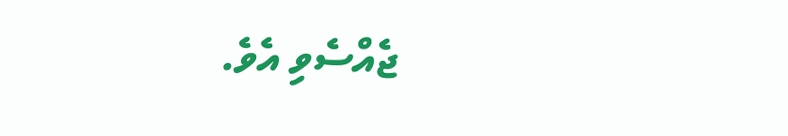ޖެއްސެވި އެވެ.